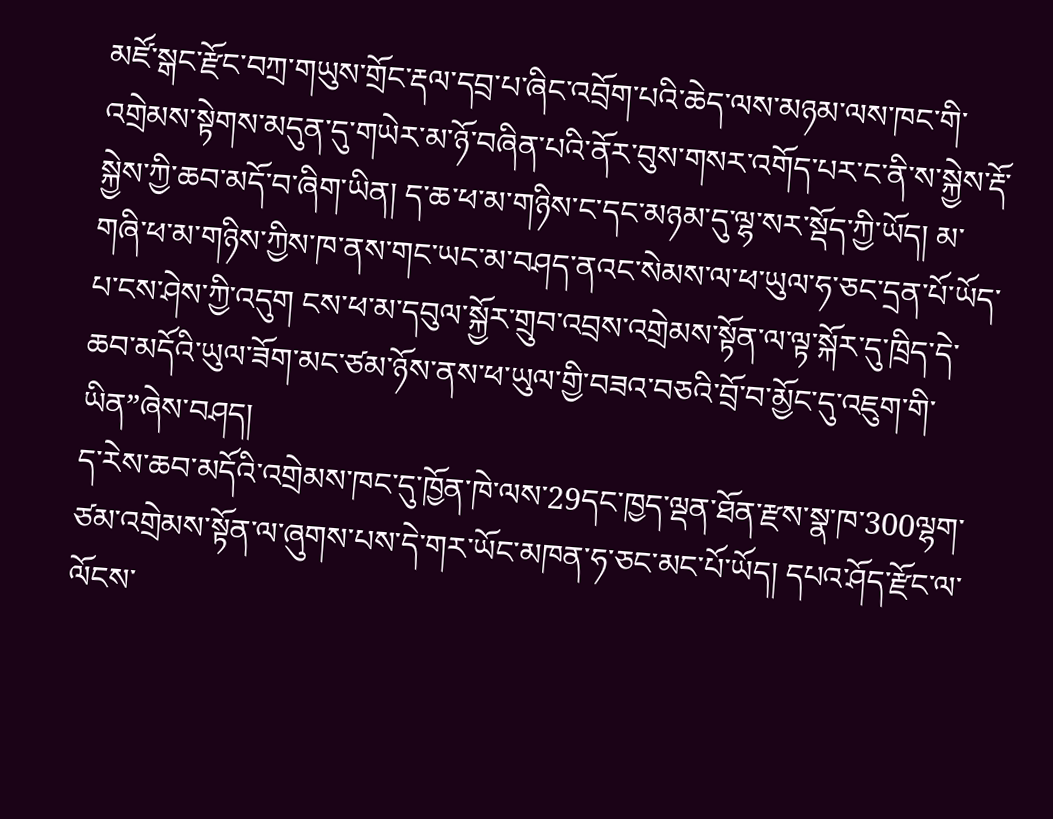མཛོ་སྒང་རྫོང་བཀྲ་གཡུས་གྲོང་རྡལ་དབྲ་པ་ཞིང་འབྲོག་པའི་ཆེད་ལས་མཉམ་ལས་ཁང་གི་འགྲེམས་སྟེགས་མདུན་དུ་གཡེར་མ་ཉོ་བཞིན་པའི་ནོར་བུས་གསར་འགོད་པར་ང་ནི་ས་སྐྱེས་རྡོ་སྐྱེས་ཀྱི་ཆབ་མདོ་བ་ཞིག་ཡིན། ད་ཆ་ཕ་མ་གཉིས་ང་དང་མཉམ་དུ་ལྷ་སར་སྡོད་ཀྱི་ཡོད། མ་གཞི་ཕ་མ་གཉིས་ཀྱིས་ཁ་ནས་གང་ཡང་མ་བཤད་ནའང་སེམས་ལ་ཕ་ཡུལ་ཧ་ཅང་དྲན་པོ་ཡོད་པ་ངས་ཤེས་ཀྱི་འདུག ངས་ཕ་མ་དབུལ་སྐྱོར་གྲུབ་འབྲས་འགྲེམས་སྟོན་ལ་ལྟ་སྐོར་དུ་ཁྲིད་དེ་ཆབ་མདོའི་ཡུལ་ཟོག་མང་ཙམ་ཉོས་ནས་ཕ་ཡུལ་གྱི་བཟའ་བཅའི་བྲོ་བ་མྱོང་དུ་འཇུག་གི་ཡིན”ཞེས་བཤད།
ད་རེས་ཆབ་མདོའི་འགྲེམས་ཁང་དུ་ཁྱོན་ཁེ་ལས་29དང་ཁྱད་ལྡན་ཐོན་རྫས་སྣ་ཁ་300ལྷག་ཙམ་འགྲེམས་སྟོན་ལ་ཞུགས་པས་དེ་གར་ཡོང་མཁན་ཧ་ཅང་མང་པོ་ཡོད། དཔའ་ཤོད་རྫོང་ལ་ལོངས་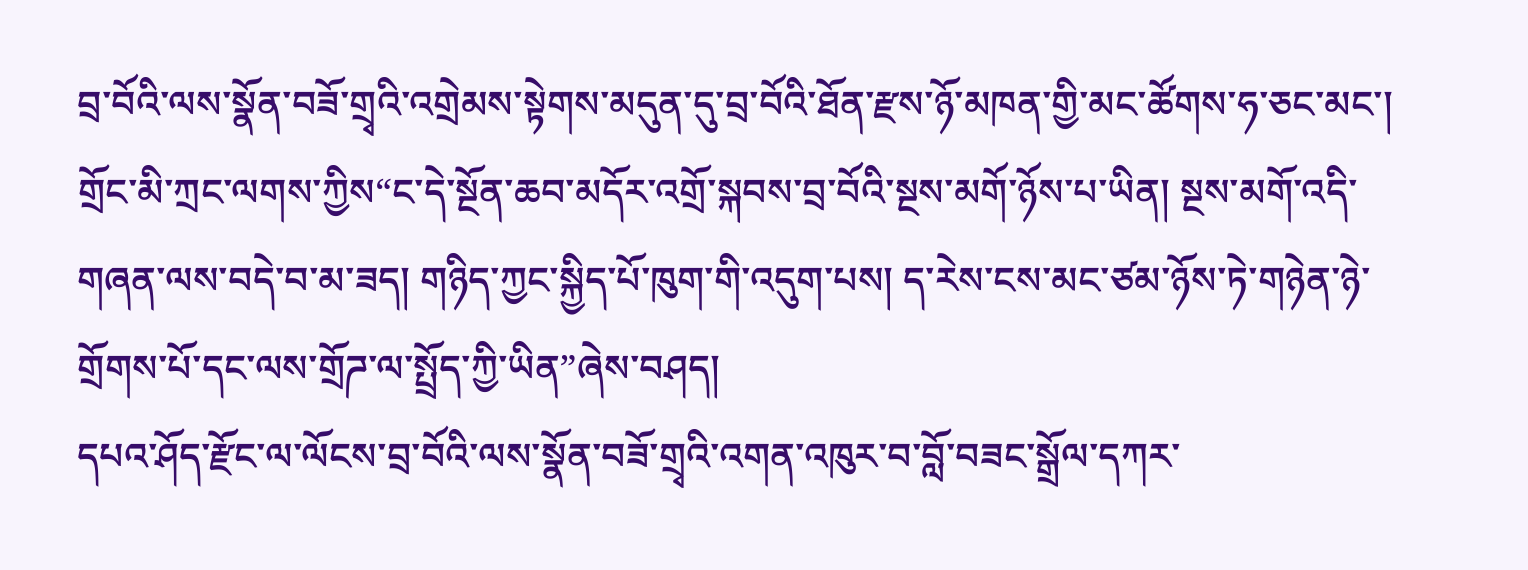བྲ་བོའི་ལས་སྣོན་བཟོ་གྲྭའི་འགྲེམས་སྟེགས་མདུན་དུ་བྲ་བོའི་ཐོན་རྫས་ཉོ་མཁན་གྱི་མང་ཚོགས་ཧ་ཅང་མང་། གྲོང་མི་ཀྲང་ལགས་ཀྱིས“ང་དེ་སྔོན་ཆབ་མདོར་འགྲོ་སྐབས་བྲ་བོའི་སྔས་མགོ་ཉོས་པ་ཡིན། སྔས་མགོ་འདི་གཞན་ལས་བདེ་བ་མ་ཟད། གཉིད་ཀྱང་སྐྱིད་པོ་ཁུག་གི་འདུག་པས། ད་རེས་ངས་མང་ཙམ་ཉོས་ཏེ་གཉེན་ཉེ་གྲོགས་པོ་དང་ལས་གྲོཌ་ལ་སྤྲོད་ཀྱི་ཡིན”ཞེས་བཤད།
དཔའ་ཤོད་རྫོང་ལ་ལོངས་བྲ་བོའི་ལས་སྣོན་བཟོ་གྲྭའི་འགན་འཁུར་བ་བློ་བཟང་སྒྲོལ་དཀར་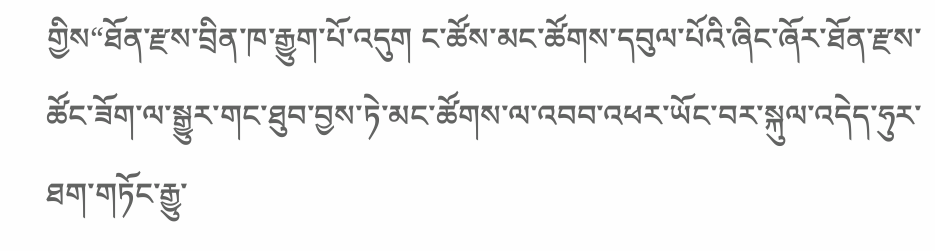གྱིས“ཐོན་རྫས་བྲིན་ཁ་རྒྱུག་པོ་འདུག ང་ཚོས་མང་ཚོགས་དབུལ་པོའི་ཞིང་ཞོར་ཐོན་རྫས་ཚོང་ཟོག་ལ་སྒྱུར་གང་ཐུབ་བྱས་ཏེ་མང་ཚོགས་ལ་འབབ་འཕར་ཡོང་བར་སྐུལ་འདེད་ཧུར་ཐག་གཏོང་རྒྱུ་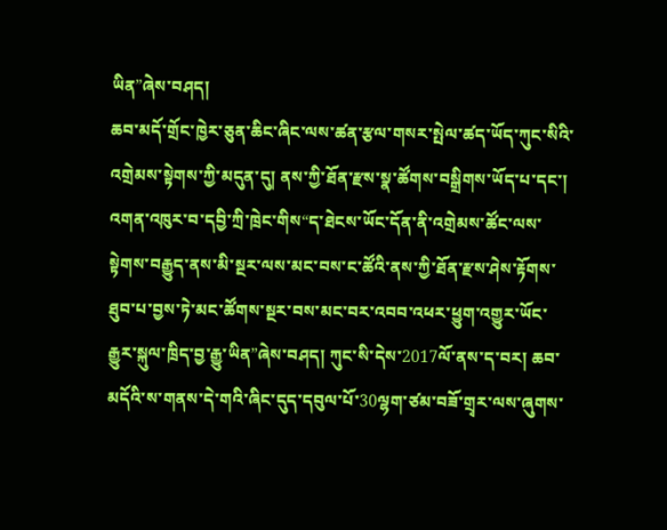ཡིན”ཞེས་བཤད།
ཆབ་མདོ་གྲོང་ཁྱེར་ཅུན་ཆིང་ཞིང་ལས་ཚན་རྩལ་གསར་སྤེལ་ཚད་ཡོད་ཀུང་སིའི་འགྲེམས་སྟེགས་ཀྱི་མདུན་དུ། ནས་ཀྱི་ཐོན་རྫས་སྣ་ཚོགས་བསྒྲིགས་ཡོད་པ་དང་། འགན་འཁུར་བ་དབྱི་ཀྲི་ཁྲེང་གིས“ད་ཐེངས་ཡོང་དོན་ནི་འགྲེམས་ཚོང་ལས་སྟེགས་བརྒྱུད་ནས་མི་སྔར་ལས་མང་བས་ང་ཚོའི་ནས་ཀྱི་ཐོན་རྫས་ཤེས་རྟོགས་ཐུབ་པ་བྱས་ཏེ་མང་ཚོགས་སྔར་བས་མང་བར་འབབ་འཕར་ཕྱུག་འགྱུར་ཡོང་རྒྱུར་སྐུལ་ཁྲིད་བྱ་རྒྱུ་ཡིན”ཞེས་བཤད། ཀུང་སི་དེས་2017ལོ་ནས་ད་བར། ཆབ་མདོའི་ས་གནས་དེ་གའི་ཞིང་དུད་དབུལ་པོ་30ལྷག་ཙམ་བཟོ་གྲྭར་ལས་ཞུགས་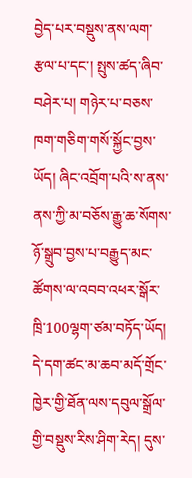བྱེད་པར་བསྡུས་ནས་ལག་རྩལ་པ་དང་། སྤུས་ཚད་ཞིབ་བཤེར་པ། གཉེར་པ་བཅས་ཁག་གཅིག་གསོ་སྐྱོང་བྱས་ཡོད། ཞིང་འབྲོག་པའི་ས་ནས་ནས་ཀྱི་མ་བཅོས་རྒྱུ་ཆ་སོགས་ཉོ་སྒྲུབ་བྱས་པ་བརྒྱུད་མང་ཚོགས་ལ་འབབ་འཕར་སྒོར་ཁྲི་100ལྷག་ཙམ་བཏོད་ཡོད།
དེ་དག་ཚང་མ་ཆབ་མདོ་གྲོང་ཁྱེར་གྱི་ཐོན་ལས་དབུལ་སྒྲོལ་གྱི་བསྡུས་རིས་ཤིག་རེད། དུས་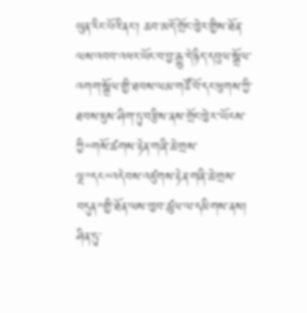ཡུན་རིང་པོའི་ནང་། ཆབ་མདོ་གྲོང་ཁྱེར་གྱིས་ཐོན་ལས་འབབ་འཕར་ཡོང་བ་བྱ་རྒྱུ་དེ་ཉིད་དབུལ་སྒྲོལ་འགག་སྒྲོལ་གྱི་ཐབས་ལམ་གཙོ་བོ་དང་ཕུགས་ཀྱི་ཐབས་ཇུས་ཤིག་ཏུ་བརྩིས་ནས་གྲོང་ཁྱེར་་ཡོངས་ཀྱི“གསོ་ཚགས་རྟེན་གཞི་ཆེ་གྲས་ལྔ”དང“འདེབས་འཛུགས་རྟེན་གཞི་ཆེ་གྲས་བདུན”གྱི་ཐོན་ལས་ཁྱབ་ཚུལ་ལ་དམིགས་ནས། ཤིན་ཏུ་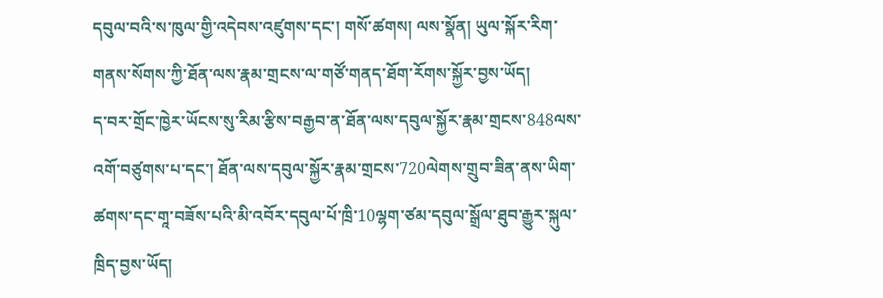དབུལ་བའི་ས་ཁུལ་གྱི་འདེབས་འཛུགས་དང་། གསོ་ཚགས། ལས་སྣོན། ཡུལ་སྐོར་རིག་གནས་སོགས་ཀྱི་ཐོན་ལས་རྣམ་གྲངས་ལ་གཙོ་གནད་ཐོག་རོགས་སྐྱོར་བྱས་ཡོད།
ད་བར་གྲོང་ཁྱེར་ཡོངས་སུ་རིམ་རྩིས་བརྒྱབ་ན་ཐོན་ལས་དབུལ་སྐྱོར་རྣམ་གྲངས་848ལས་འགོ་བཙུགས་པ་དང་། ཐོན་ལས་དབུལ་སྐྱོར་རྣམ་གྲངས་720ལེགས་གྲུབ་ཟིན་ནས་ཡིག་ཚགས་དང་གཱ་བཟོས་པའི་མི་འབོར་དབུལ་པོ་ཁྲི་10ལྷག་ཙམ་དབུལ་སྒྲོལ་ཐུབ་རྒྱུར་སྐུལ་ཁྲིད་བྱས་ཡོད།